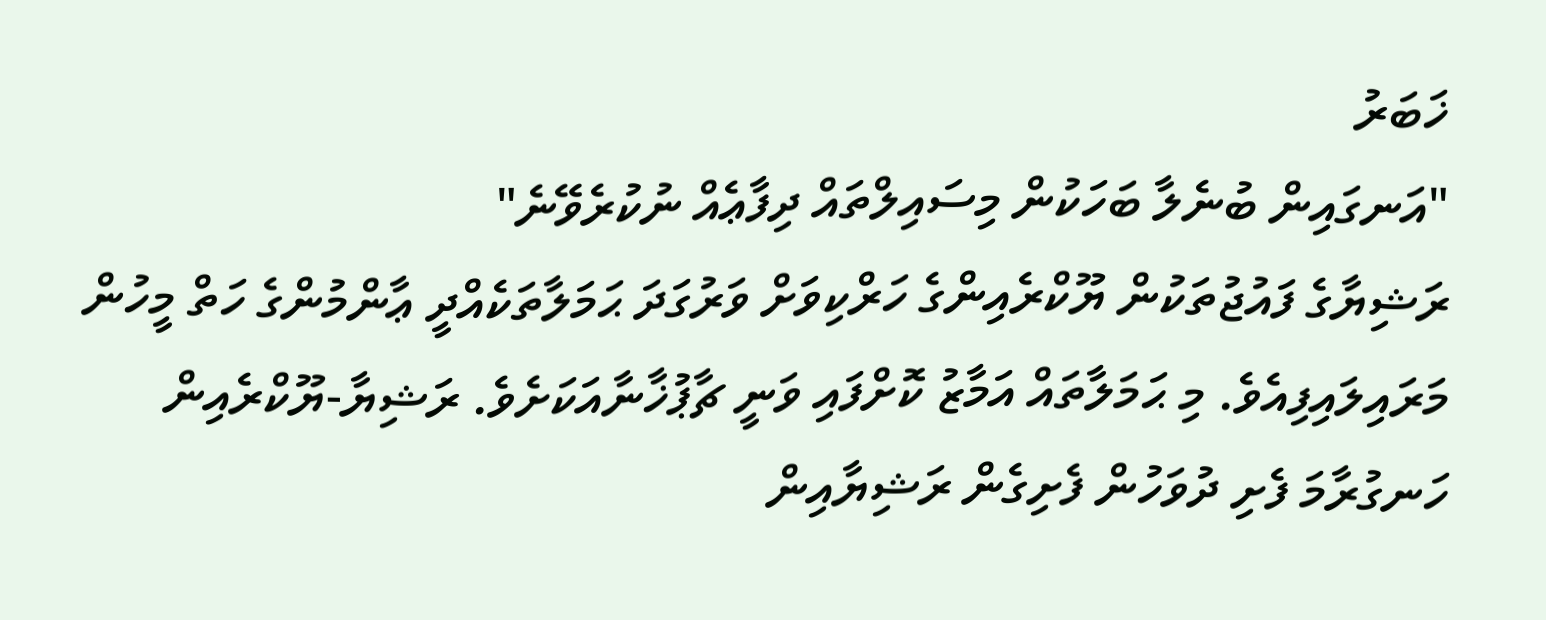ޚަބަރު
"އަނގައިން ބުނެލާ ބަހަކުން މިސައިލްތައް ދިފާޢެއް ނުކުރެވޭނެ"
ރަޝިޔާގެ ފައުޖުތަކުން ޔޫކްރެއިންގެ ހަރްކިވަށް ވަރުގަދަ ޙަމަލާތަކެއްދީ ޢާންމުންގެ ހަތް މީހުން މަރައިލައިފިއެވެ. މި ޙަމަލާތައް އަމާޒު ކޮށްފައި ވަނީ ޗާޕުޚާނާއަކަށެވެ. ރަޝިޔާ-ޔޫކްރެއިން ހަނގުރާމަ ފެށި ދުވަހުން ފެށިގެން ރަޝިޔާއިން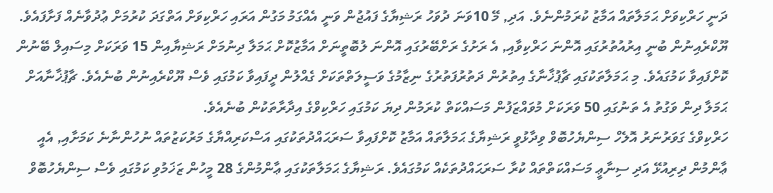ދަނީ ހަރްކިވަށް ޙަމަލާތައް އަމާޒު ކުރަމުންނެވެ. އަދި, މޭ 10ވަނަ ދުވަހު ރަޝިޔާގެ ފައުޖުން ވަނީ އެއްގަމު މަގުން އަރައި ހަރްކިވަށް އަތްގަދަ ކުރުމަށް ޢުދުވާނެއް ފަށާފައެވެ.
ޔޫކްރެއިނުން ބުނީ އިރުއުތުރުގައި އޮންނަ ހަރްކިވާއި, އެ ރަށުގެ ރަށްބޭރުގައި އޮންނަ ލުބޮތީނަށް އަމާޒުކޮށް ޙަމަލާ ދިނުމަށް ރަޝިޔާއިން 15 ވަރަކަށް މިސައިލް ބޭނުން ކޮށްފައިވާ ކަމުގައެވެ. މި ޙަމަލާތަކުގައި ޗާޕުޚާނާގެ އިތުރުން ދަތުރުފަތުރުގެ ނިޒާމުގެ ވަސީލަތްތަކަށް ގެއްލުން ދީފައިވާ ކަމުގައި ވެސް ޔޫކްރެއިނުން ބުނެއެވެ. ޗާޕުޚާނާއަށް ޙަމަލާ ދިން ވަގުތު އެ ތަނުގައި 50 ވަރަކަށް މުވައްޒަފުން މަސައްކަތް ކުރަމުން ދިޔަ ކަމުގައި ހަރްކިވްގެ އިދާރާތަކުން ބުނެއެވެ.
ހަރްކިވްގެ ގަވަރުނަރު އޮލެހް ސިންޔެހުބޮވް ވިދާޅުވީ ރަޝިޔާގެ ޙަމަލާތައް އަމާޒު ކޮށްފައިވާ ސަރަޙައްދުތަކުގައި އަސްކަރިއްޔާގެ މަރުކަޒުތައް ނުހުންނާނެ ކަމަށާއި, އެއީ ޢާންމުން ދިރިއުޅޭ އަދި ސިނާޢީ މަސައްކަތްތައް ކުރާ ސަރަޙައްދުތަކެއް ކަމުގައެވެ. ރަޝިޔާގެ ޙަމަލާތަކުގައި ޢާންމުންގެ 28 މީހުން ޒަޚަމުވި ކަމުގައި ވެސް ސިންޔެހުބޮވް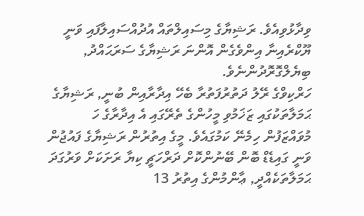ވިދާޅުވިއެވެ. ރަޝިޔާގެ މިސައިލްތައް އުދުއްސައިލާފައި ވަނީ ޔޫކްރެއިނާ އިންވެގެން އޮންނަ ރަޝިޔާގެ ސަރަޙައްދު, ބިޔެލްގޮރޮދުންނެވެ.
ހަރްކިވްގެ ރޭލު ދަތުރުފަތުރާ ބެހޭ އިދާރާއިން ބުނީ, ރަޝިޔާގެ ޙަމަލާތަކުގައި ޒަޚަމުވި މީހުންގެ ތެރޭގައި އެ އިދާރާގެ ހަ މުވައްޒަފުން ހިމެނޭ ކަމުގައެވެ. މީގެ އިތުރުން ރަޝިޔާގެ ފައުޖުން ވަނީ ގައިޑެޑް ބޮން ބޭނުންކޮށް ދަރްހަޗީ ކިޔާ ރަށަކަށް ވަރުގަދަ ޙަމަލާތަކެއްދީ, ޢާންމުންގެ އިތުރު 13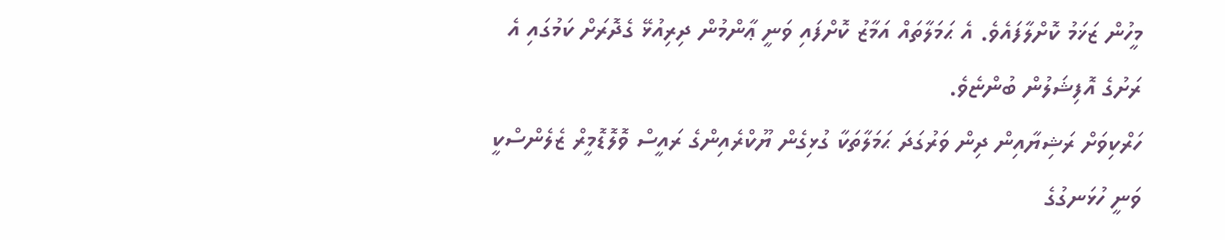މީހުން ޒަޚަމު ކޮށްލާފައެވެ. އެ ޙަމަލާތައް އަމާޒު ކޮށްފައި ވަނީ ޢާންމުން ދިރިއުޅޭ ގެދޮރަށް ކަމުގައި އެ ރަށުގެ އޮފިޝަލުން ބުންޏެވެ.
ހަރްކިވަށް ރަޝިޔާއިން ދިން ވަރުގަދަ ޙަމަލާތަކާ ގުޅިގެން ޔޫކްރެއިންގެ ރައީސް ވޮލޮޑޮމީރް ޒެލެންސްކީ ވަނީ ހުޅަނގުގެ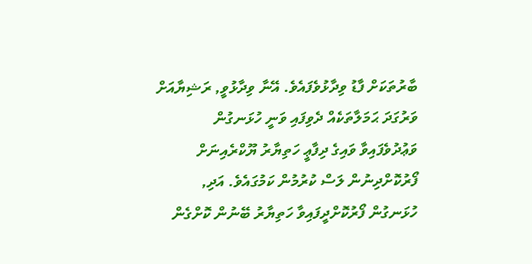ބާރުތަކަށް ފާޑު ވިދާޅުވެފައެވެ. އޭނާ ވިދާޅުވީ, ރަޝިޔާއަށް ވަރުގަދަ ޙަމަލާތަކެއް ދެވިފައި ވަނީ ހުޅަނގުން ވަޢުދުވެފައިވާ ވައިގެ ދިފާޢީ ހަތިޔާރު ޔޫކްރެއިނަށް ފޯރުކޮށްދިނުން ލަސް ކުރުމުން ކަމުގައެވެ. އަދި, ހުޅަނގުން ފޯރުކޮށްދީފައިވާ ހަތިޔާރު ބޭނުން ކޮށްގެން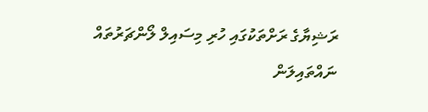ރަޝިޔާގެ ރަށްތަކުގައި ހުރި މިސައިލް ލޯންޗަރުތައް ނައްތައިލަން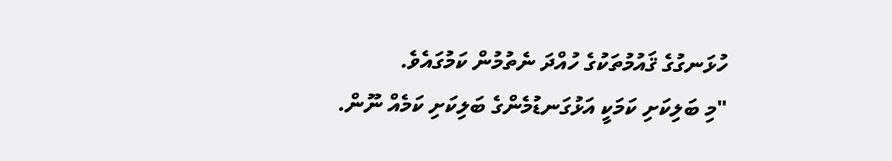ހުޅަނގުގެ ޤައުމުތަކުގެ ހުއްދަ ނެތުމުން ކަމުގައެވެ.
"މި ބަލިކަށި ކަމަކީ އަޅުގަނޑުމެންގެ ބަލިކަށި ކަމެއް ނޫން.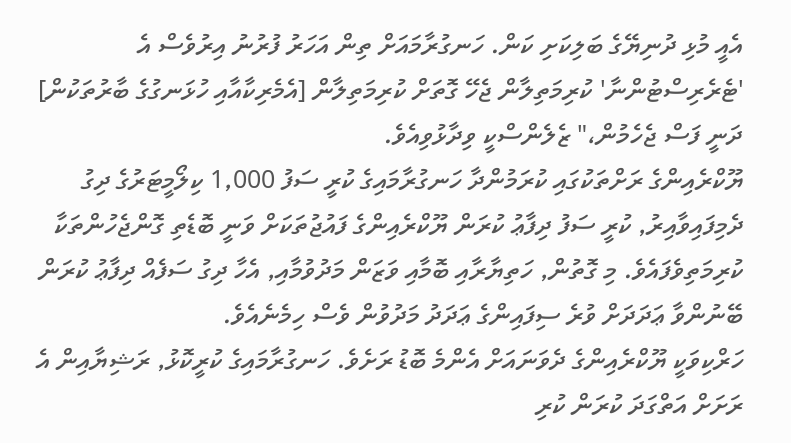އެއީ މުޅި ދުނިޔޭގެ ބަލިކަށި ކަން. ހަނގުރާމައަށް ތިން އަހަރު ފުރުނު އިރުވެސް އެ 'ޓެރެރިސްޓުންނާ' ކުރިމަތިލާން ޖެހޭ ގޮތަށް ކުރިމަތިލާން [އެމެރިކާއާއި ހުޅަނގުގެ ބާރުތަކުން] ދަނީ ފަސް ޖެހެމުން،" ޒެލެންސްކީ ވިދާޅުވިއެވެ.
ޔޫކްރެއިންގެ ރަށްތަކުގައި ކުރަމުންދާ ހަނގުރާމައިގެ ކުރީ ސަފު 1,000 ކިލޯމީޓަރުގެ ދިގު ދެމިފައިވާއިރު, ކުރީ ސަފު ދިފާޢު ކުރަން ޔޫކްރެއިންގެ ފައުޖުތަކަށް ވަނީ ބޮޑެތި ގޮންޖެހުންތަކާ ކުރިމަތިވެފައެވެ. މި ގޮތުން, ހަތިޔާރާއި ބޮމާއި ވަޒަން މަދުވުމާއި, އެހާ ދިގު ސަފެއް ދިފާޢު ކުރަން ބޭނުންވާ ޢަދަދަށް ވުރެ ސިފައިންގެ ޢަދަދު މަދުވުން ވެސް ހިމެނެއެވެ.
ހަރްކިވަކީ ޔޫކްރެއިންގެ ދެވަނައަށް އެންމެ ބޮޑު ރަށެވެ. ހަނގުރާމައިގެ ކުރީކޮޅު, ރަޝިޔާއިން އެ ރަށަށް އަތްގަދަ ކުރަން ކުރި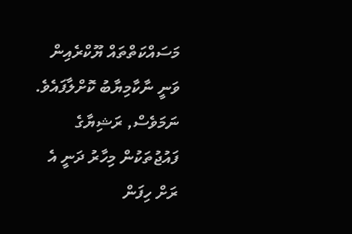މަސައްކަތްތައް ޔޫކްރެއިން ވަނީ ނާކާމިޔާބު ކޮށްލާފައެވެ. ނަމަވެސް, ރަޝިޔާގެ ފައުޖުތަކުން މިހާރު ދަނީ އެ ރަށް ހިފަން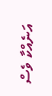އަނެއްކާ ވެސް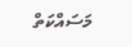މަސައްކަތް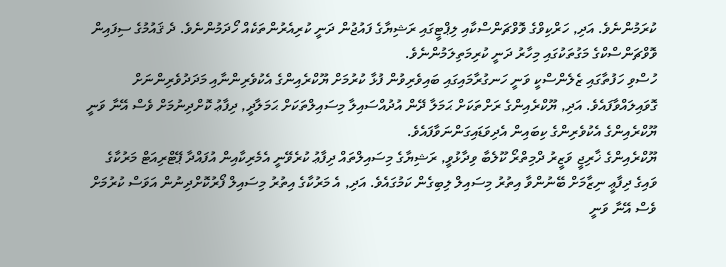ކުރަމުންނެވެ. އަދި, ހަރްކިވްގެ ވޮވްޗަންސްކާއި ލިޕްޓީގައި ރަޝިޔާގެ ފައުޖުން ދަނީ ކުރިއެރުންތަކެއް ހޯދަމުންނެވެ. ދެ ޤައުމުގެ ސިފައިން ވޮވްޗަންސްކްގެ މަގުތަކުގައި މިހާރު ދަނީ ކުރިމަތިލަމުންނެވެ.
ހުސްވި ހަފުތާގައި ޒެލެންސްކީ ވަނީ ހަނގުރާމައިގައި ބައިވެރިވުން ފުޅާ ކުރުމަށް ޔޫކްރެއިންގެ އެކުވެރިންނާއި މަދަދުވެރިންނަށް ގޮވައިލައްވާފައެވެ. އަދި, ޔޫކްރެއިންގެ ރަށްތަކަށް ޙަމަލާ ދޭން އުދުއްސައިލާ މިސައިލްތަކަށް ޙަމަލާދީ, ދިފާޢު ކޮށްދިނުމަށް ވެސް އޭނާ ވަނީ ޔޫކްރެއިންގެ އެކުވެރިންގެ ކިބައިން އެދިވަޑައިގަންނަވާފައެވެ.
ޔޫކްރެއިންގެ ޚާރިޖީ ވަޒީރު ދްމިތްރޯ ކޫލެބާ ވިދާޅުވީ, ރަޝިޔާގެ މިސައިލްތައް ދިފާޢު ކުރެވޭނީ އެމެރިކާއިން އުފައްދާ ޕޭޓްރިއަޓް މަރުކާގެ ވައިގެ ދިފާޢީ ނިޒާމަށް ބޭނުންވާ އިތުރު މިސައިލް ލިބިގެން ކަމުގައެވެ. އަދި, އެ މަރުކާގެ އިތުރު މިސައިލް ފޯރުކޮށްދިނުން އަވަސް ކުރުމަށް ވެސް އޭނާ ވަނީ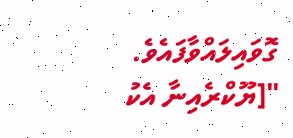ގޮވައިލައްވާފައެވެ.
"[ޔޫކްރެއިނާ އެކު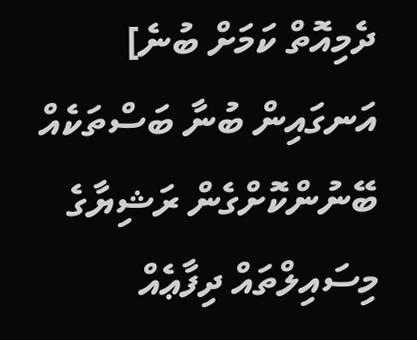ދެމިއޮތް ކަމަށް ބުނެ] އަނގައިން ބުނާ ބަސްތަކެއް ބޭނުންކޮށްގެން ރަޝިޔާގެ މިސައިލްތައް ދިފާޢެއް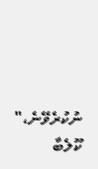ނުކުރެވޭނެ،" ކޫލެބާ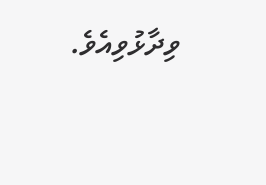ވިދާޅުވިއެވެ.